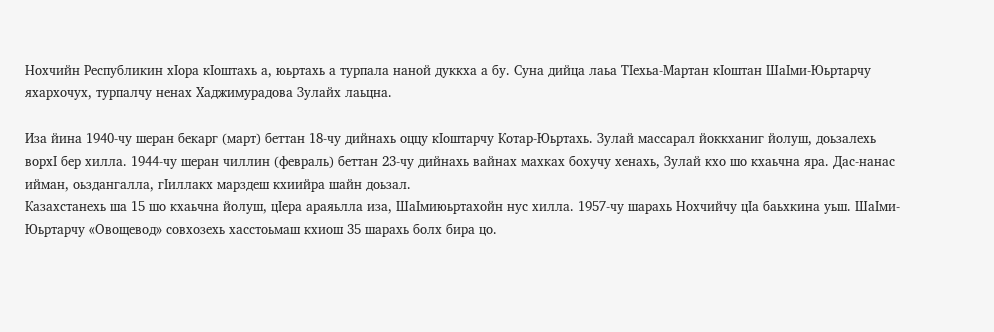Нохчийн Республикин хIора кIоштахь а, юьртахь а турпала наной дуккха а бу. Суна дийца лаьа ТIехьа-Мартан кIоштан ШаIми-Юьртарчу яхархочух, турпалчу ненах Хаджимурадова Зулайх лаьцна.

Иза йина 1940-чу шеран бекарг (март) беттан 18-чу дийнахь оццу кIоштарчу Котар-Юьртахь. Зулай массарал йоккханиг йолуш, доьзалехь ворхI бер хилла. 1944-чу шеран чиллин (февраль) беттан 23-чу дийнахь вайнах махках бохучу хенахь, Зулай кхо шо кхаьчна яра. Дас-нанас ийман, оьздангалла, гIиллакх марздеш кхиийра шайн доьзал.
Казахстанехь ша 15 шо кхаьчна йолуш, цIера араяьлла иза, ШаIмиюьртахойн нус хилла. 1957-чу шарахь Нохчийчу цIа баьхкина уьш. ШаIми-Юьртарчу «Овощевод» совхозехь хасстоьмаш кхиош 35 шарахь болх бира цо.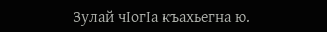Зулай чIогIа къахьегна ю.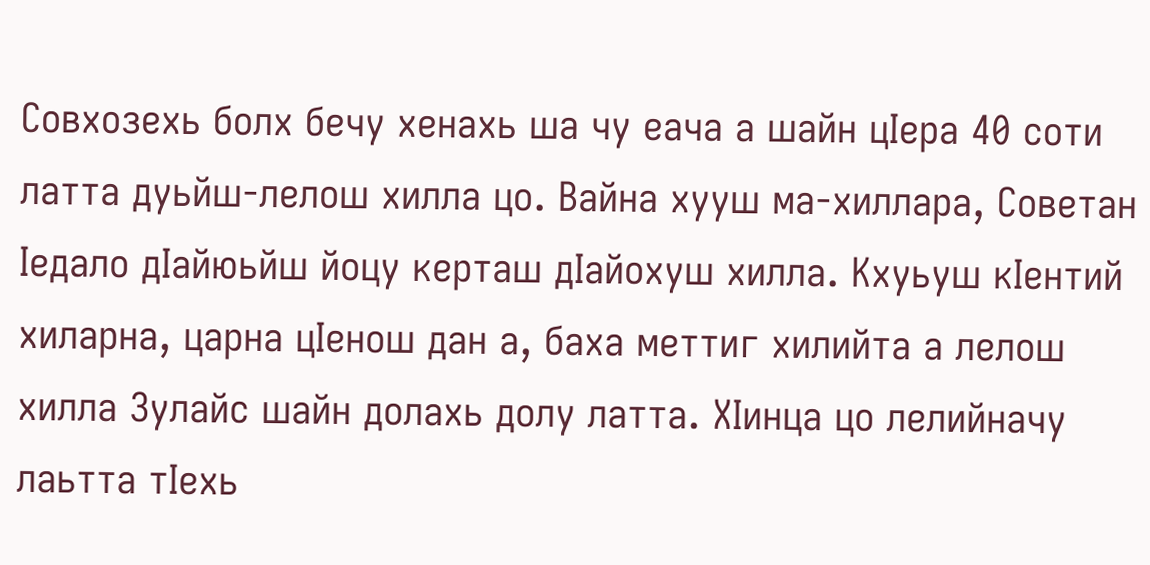Совхозехь болх бечу хенахь ша чу еача а шайн цIера 40 соти латта дуьйш-лелош хилла цо. Вайна хууш ма-хиллара, Советан Iедало дIайюьйш йоцу керташ дIайохуш хилла. Кхуьуш кIентий хиларна, царна цIенош дан а, баха меттиг хилийта а лелош хилла Зулайс шайн долахь долу латта. ХIинца цо лелийначу лаьтта тIехь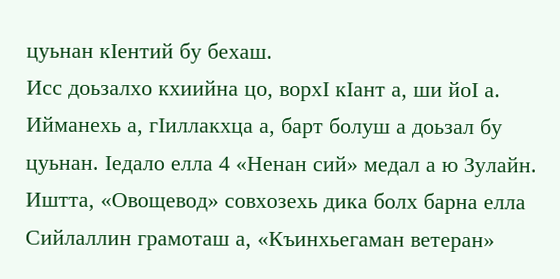цуьнан кIентий бу бехаш.
Исс доьзалхо кхиийна цо, ворхI кIант а, ши йоI а. Ийманехь а, гIиллакхца а, барт болуш а доьзал бу цуьнан. Iедало елла 4 «Ненан сий» медал а ю Зулайн. Иштта, «Овощевод» совхозехь дика болх барна елла Сийлаллин грамоташ а, «Къинхьегаман ветеран»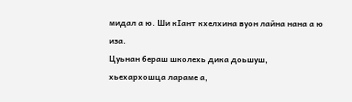мидал а ю. Ши кIант кхелхина вуон лайна нана а ю иза.
Цуьнан бераш школехь дика доьшуш, хьехархошца лараме а,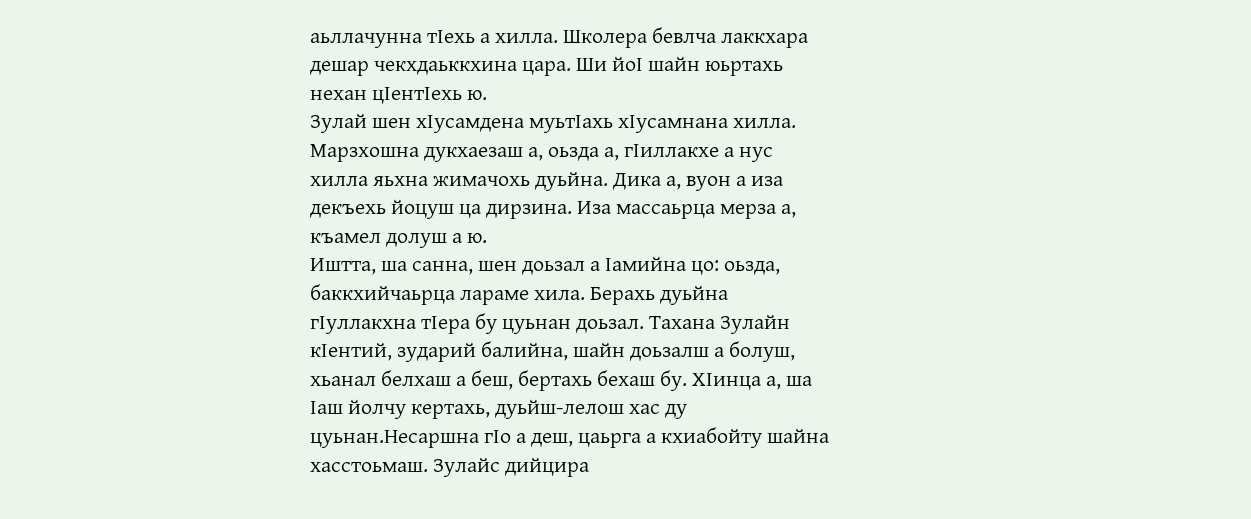аьллачунна тIехь а хилла. Школера бевлча лаккхара дешар чекхдаьккхина цара. Ши йоI шайн юьртахь нехан цIентIехь ю.
Зулай шен хIусамдена муьтIахь хIусамнана хилла. Марзхошна дукхаезаш а, оьзда а, гIиллакхе а нус хилла яьхна жимачохь дуьйна. Дика а, вуон а иза декъехь йоцуш ца дирзина. Иза массаьрца мерза а, къамел долуш а ю.
Иштта, ша санна, шен доьзал а Iамийна цо: оьзда, баккхийчаьрца лараме хила. Берахь дуьйна гIуллакхна тIера бу цуьнан доьзал. Тахана Зулайн кIентий, зударий балийна, шайн доьзалш а болуш, хьанал белхаш а беш, бертахь бехаш бу. ХIинца а, ша Iаш йолчу кертахь, дуьйш-лелош хас ду цуьнан.Несаршна гIо а деш, цаьрга а кхиабойту шайна хасстоьмаш. Зулайс дийцира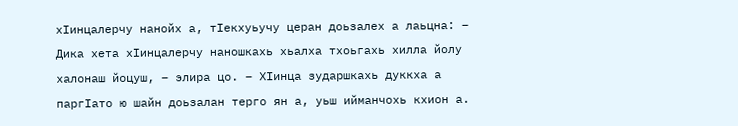хIинцалерчу нанойх а, тIекхуьучу церан доьзалех а лаьцна: – Дика хета хIинцалерчу наношкахь хьалха тхоьгахь хилла йолу халонаш йоцуш, – элира цо. – ХIинца зударшкахь дуккха а паргIато ю шайн доьзалан терго ян а, уьш ийманчохь кхион а.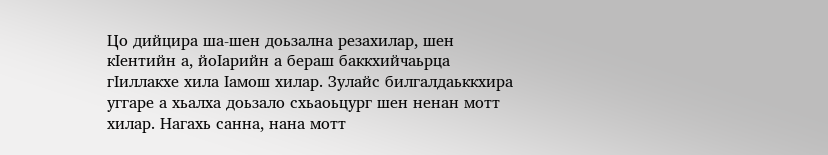Цо дийцира ша-шен доьзална резахилар, шен кIентийн а, йоIарийн а бераш баккхийчаьрца гIиллакхе хила Iамош хилар. Зулайс билгалдаьккхира уггаре а хьалха доьзало схьаоьцург шен ненан мотт хилар. Нагахь санна, нана мотт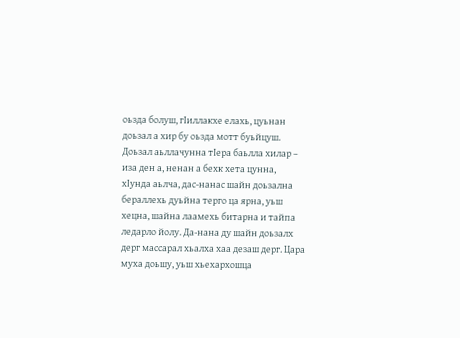оьзда болуш, гIиллакхе елахь, цуьнан доьзал а хир бу оьзда мотт буьйцуш.
Доьзал аьллачунна тIера баьлла хилар – иза ден а, ненан а бехк хета цунна, хIунда аьлча, дас-нанас шайн доьзална бераллехь дуьйна терго ца ярна, уьш хецна, шайна лаамехь битарна и тайпа ледарло йолу. Да-нана ду шайн доьзалх дерг массарал хьалха хаа дезаш дерг. Цара муха доьшу, уьш хьехархошца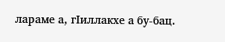лараме а, гIиллакхе а бу-бац.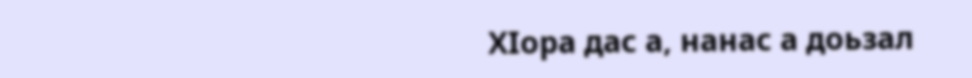ХIора дас а, нанас а доьзал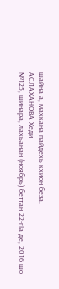шайна а, махкана пайдехь кхион беза.
АСЛАХАНОВА Хеди
№125, шинара, лахьанан (ноябрь) беттан 22-гIа де, 2016 шо